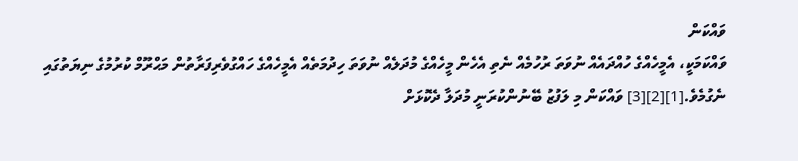ވައްކަން
ވައްކަމަކީ، އެމީހެއްގެ ހުއްދައެއް ނުވަތަ ރުހުމެއް ނެތި އެހެން މީހެއްގެ މުދަލެއް ނުވަތަ ހިދުމަތެއް އެމީހެއްގެ ހައްގުވެރިފަރާތުން މަޙްރޫމް ކުރުމުގެ ނިޔަތުގައި ނެގުމެވެ.[1][2][3] ވައްކަން މި ލަފުޒު ބޭނުންކުރަނީ މުދަލާ ދެކޮޅަށް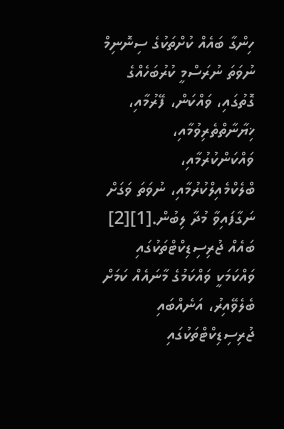ހިންގާ ބައެއް ކުށްތަކުގެ ސިނޮނިމް ނުވަތަ ނުރަސްމީ ކުރުބަހެއްގެ ގޮތުގައި، ވައްކަން، ފޭރުމާއި، ޚިޔާނާތްތެރިވުމާއި، ވައްކަންކުރުމާއި، ބްލެކްމެއިލްކުރުމާއި، ނުވަތަ ވަގަށް ނަގާފައިވާ މުދާ ލިބުން.[1][2] ބައެއް ޖުރިސިޑިކްޓްތަކުގައި ވައްކަމަކީ ވައްކަމުގެ މާނައެއް ކަމަށް ބެލެވޭއިރު، އަނެއްބައި ޖުރިސިޑިކްޓްތަކުގައި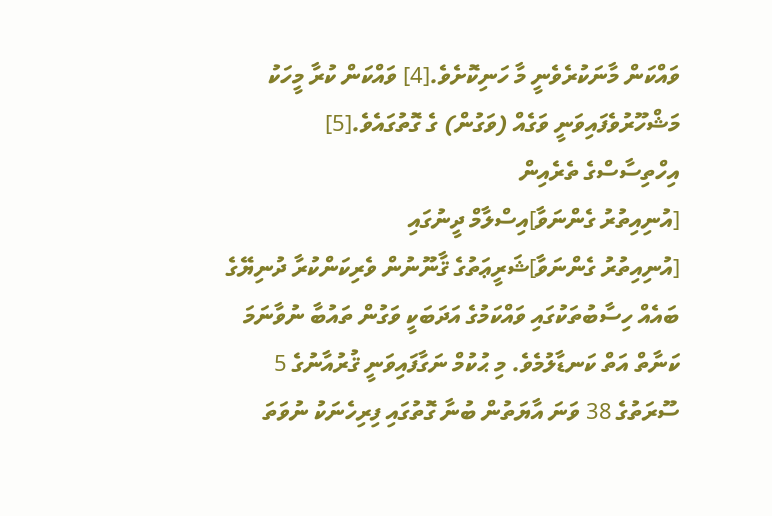ވައްކަން މާނަކުރެވެނީ މާ ހަނިކޮށެވެ.[4] ވައްކަން ކުރާ މީހަކު މަޝްހޫރުވެފައިވަނީ ވަގެއް (ވަގުން) ގެ ގޮތުގައެވެ.[5]
އިހްތިސާސްގެ ތެރެއިން
[އުނިއިތުރު ގެންނަވާ]އިސްލާމް ދީނުގައި
[އުނިއިތުރު ގެންނަވާ]ޝަރީޢަތުގެ ޤާނޫނުން ވެރިކަންކުރާ ދުނިޔޭގެ ބައެއް ހިސާބުތަކުގައި ވައްކަމުގެ އަދަބަކީ ވަގުން ތައުބާ ނުވާނަމަ ކަނާތް އަތް ކަނޑާލުމެވެ. މި ޙުކުމް ނަގާފައިވަނީ ޤުރުއާނުގެ 5 ސޫރަތުގެ 38 ވަނަ އާޔަތުން ބުނާ ގޮތުގައި ފިރިހެނަކު ނުވަތަ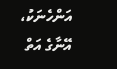އަންހެނަކު، އޭނާގެ އަތް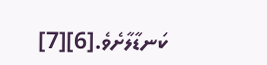ކަނޑާލާށެވެ.[6][7]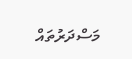މަސްދަރުތައް